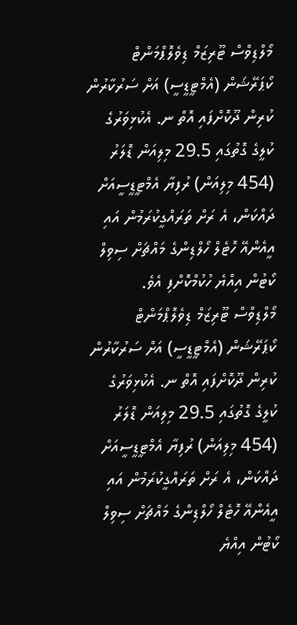މޯލްޑިވްސް ޓޫރިޒަމް ޑިވެލޮޕްމަންޓް ކޯޕަރޭޝަން (އެމްޓީޑީސީ) އަށް ސަރުކާރުން ކުރިން ދޫކޮށްފައި އޮތް ނ. އެކުޅިވަރުގެ ކުލީގެ ގޮތުގައި 29.5 މިލިއަން ޑޮލަރު (454 މިލިއަން) ރުފިޔާ އެމްޓީޑީސީއަށް ދައްކަން، އެ ރަށް ތަރައްގީކުރަމުން އައި އީއެންއޭ ހޮޓެލް ހޯލްޑިންގެ މައްޗަށް ސިވިލް ކޯޓުން އިއްޔެ ހުކުމްކޮށްފި އެވެ.
މޯލްޑިވްސް ޓޫރިޒަމް ޑިވެލޮޕްމަންޓް ކޯޕަރޭޝަން (އެމްޓީޑީސީ) އަށް ސަރުކާރުން ކުރިން ދޫކޮށްފައި އޮތް ނ. އެކުޅިވަރުގެ ކުލީގެ ގޮތުގައި 29.5 މިލިއަން ޑޮލަރު (454 މިލިއަން) ރުފިޔާ އެމްޓީޑީސީއަށް ދައްކަން، އެ ރަށް ތަރައްގީކުރަމުން އައި އީއެންއޭ ހޮޓެލް ހޯލްޑިންގެ މައްޗަށް ސިވިލް ކޯޓުން އިއްޔެ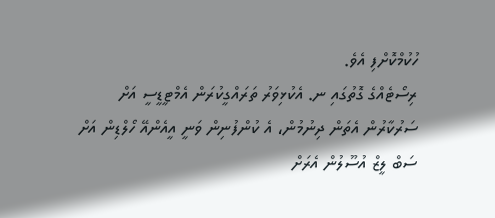ހުކުމްކޮށްފި އެވެ.
ރިސޯޓެއްގެ ގޮތުގައި ނ. އެކުޅިވަރު ތަރައްގީކުރަން އެމްޓީޑީސީ އަށް ސަރުކާރުން އެތަން ދިނުމުން، އެ ކުންފުނިން ވަނީ އީއެންއޭ ހޯލްޑިން އަށް ސަބް ލީޒް އުސޫލުން އެރަށް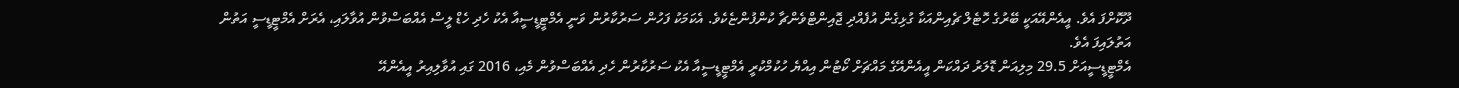ދޫކޮށްފަ އެވެ. އީއެންއޭއަކީ ބޭރުގެ ހޮޓެލް ޗެއިންއަކާ ގުޅިގެން އުފެއްދި ޖޮއިންޓްވެންޗާ ކުންފުންޏެކެވެ. އެކަމަކު ފަހުން ސަރުކާރުން ވަނީ އެމްޓީޑީސީއާ އެކު ހެދި ހެޑް ލީސް އެއްބަސްވުން އުވާލައި، އެރަށް އެމްޓީޑީސީ އަތުން އަތުލައިފަ އެވެ.
އެމްޓީޑީސީއަށް 29.5 މިލިއަން ޑޮލަރު ދައްކަން އީއެންއޭގެ މައްޗަށް ކޯޓުން އިއްޔެ ހުކުމްކުރީ އެމްޓީޑީސީއާ އެކު ސަރުކާރުން ހެދި އެއްބަސްވުން މެއި، 2016 ގައި އުވާލިއިރު އީއެންއޭ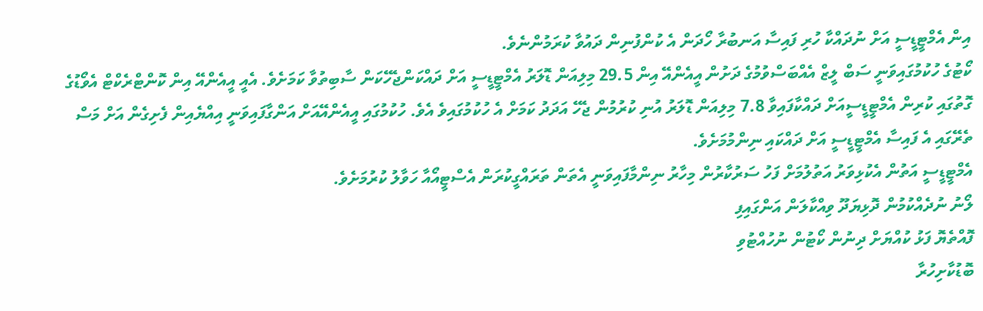އިން އެމްޓީޑީސީ އަށް ނުދައްކާ ހުރި ފައިސާ އަނބުރާ ހޯދަން އެ ކުންފުނިން ދައުވާ ކުރަމުންނެވެ.
ކޯޓުގެ ހުކުމުގައިވަނީ ސަބް ލީޒް އެއްބަސްވުމުގެ ދަށުން އީއެންއޭ އިން 29.5 މިލިއަން ޑޮލަރު އެމްޓީޑީސީ އަށް ދައްކަންޖެހޭކަން ސާބިތުވާ ކަމަށެވެ. އެއީ އީއެންއޭ އިން ކޮންޓްރެކްޓް އެވޯޑުގެ ގޮތުގައި ކުރިން އެމްޓީޑީސީއަށް ދައްކާފައިވާ 7.8 މިލިއަން ޑޮލަރު އުނި ކުރުމުން ޖެހޭ އަދަދު ކަމަށް އެ ހުކުމުގައިވެ އެވެ. ހުކުމުގައި އީއެންއޭއަށް އަންގާފައިވަނީ އިއްޔެއިން ފެށިގެން އަށް މަސް ތެރޭގައި އެ ފައިސާ އެމްޓީޑީސީ އަށް ދައްކައި ނިންމުމަށެވެ.
އެމްޓީޑީސީ އަތުން އެކުޅިވަރު އަތުލުމަށް ފަހު ސަރުކާރުން މިހާރު ނިންމާފައިވަނީ އެތަން ތަރައްގީކުރަން އެސްޓީއޯއާ ހަވާލު ކުރުމަށެވެ.
ލޯނު ނުދެއްކުމުން ދޮޅިޔަދޫ ވިއްކާލަން އަންގައިފި
ފޮއްތެޔޮ ފަޅު ކުއްޔަށް ދިނުން ކޯޓުން ނުހުއްޓުވި
ބޮޑުކާށިހުރާ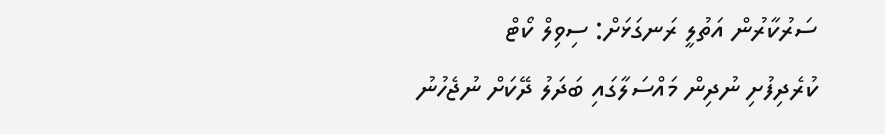ސަރުކާރުން އަތުލީ ރަނގަޅަށް: ސިވިލް ކޯޓް
ކުރެދިފުށި ނުދިން މައްސަލާގައި ބަދަލު ދޭކަށް ނުޖެހުނު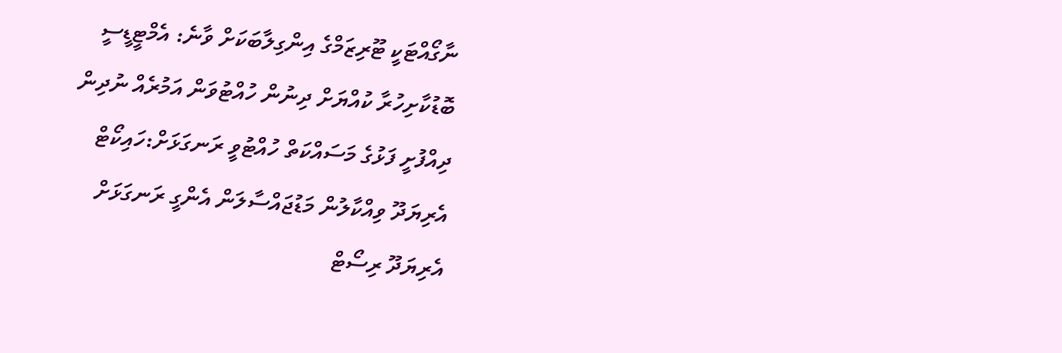ނާގޯއްޓަކީ ޓޫރިޒަމްގެ އިންގިލާބަކަށް ވާނެ: އެމްޓީޑީސީ
ބޮޑުކާށިހުރާ ކުއްޔަށް ދިނުން ހުއްޓުވަން އަމުރެއް ނުދިން
ދިއްފުށީ ފަޅުގެ މަސައްކަތް ހުއްޓުވީ ރަނގަޅަށް:ހައިކޯޓް
އެރިޔަދޫ ވިއްކާލުން މަޑުޖައްސާލަން އެންގީ ރަނގަޅަށް
އެރިޔަދޫ ރިސޯޓް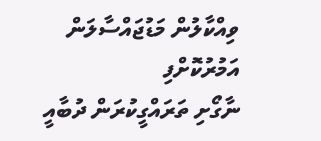ވިއްކާލުން މަޑުޖައްސާލަން އަމުރުކޮށްފި
ނާގޯށި ތަރައްގީކުރަން ދުބާއީ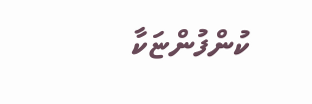ކުންފުންޏަކާ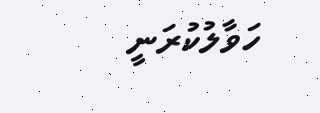ހަވާލުކުރަނީ